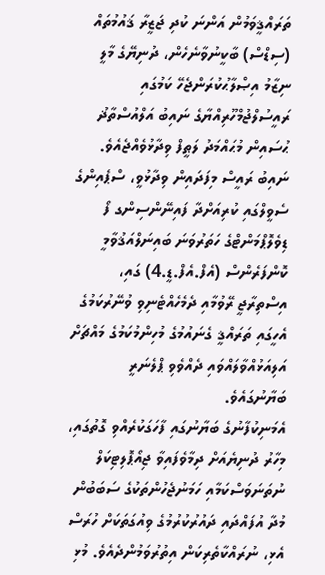ތަރައްޤީވަމުން އަންނަ ކުދި ޖަޒީރާ ޤައުމުތައް (ސިޑްސް) ބާކީނުވާނެހެން، ދުނިޔޭގެ މާލީ ނިޒާމު އިޞްލާޙުކުރަންޖެހޭ ކަމުގައި ރައީސުލްޖުމްހޫރިއްޔާގެ ނައިބު އަލްއުސްތާޛު ޙުސައިން މުޙައްމަދު ލަޠީފް ވިދާޅުވެއްޖެއެވެ.
ނައިބު ރައީސް މިފަދައިން ވިދާޅުވީ، ސްޕެއިންގެ ސެވީލްގައި ކުރިއަށްދާ ފައިނޭންސިންގ ފޯ ޑިވެލޮޕްމަންޓްގެ ހަތަރުވަނަ ބައިނަލްއަޤުވާމީ ކޮންފަރެންސް (އެފް.އެފް.ޑީ.4) ގައި، އިސްތިރާޖީ ރޭވުމާއި ދެމެހެއްޓެނިވި ވުނޭރުކަމުގެ އެހީގައި ތަރައްޤީ ގެނައުމުގެ މުހިންމުކަމުގެ މައްޗަށް އަލިއަޅުއްވާލައްވައި ދެއްވެވި ޕްލެނަރީ ބަޔާނުގައެވެ.
އެމަނިކުފާނުގެ ބަޔާނުގައި ފާހަގަކުރެއްވި ގޮތުގައި، މިހާރު ދުނިޔެއަށް ދިމާވެފައިވާ ޖިއޯޕޮލިޓިކަލް ނުތަނަވަސްކަމާއި ހަމަނުޖެހުންތަކުގެ ސަބަބުން މުދާ އުފައްދައި ދައުރުކުރުމުގެ ވިއުގަތަކަށް ހުރަސް އެޅި، ނުރައްކާތެރިކަން އިތުރުވަމުންދެއެވެ. މުޅި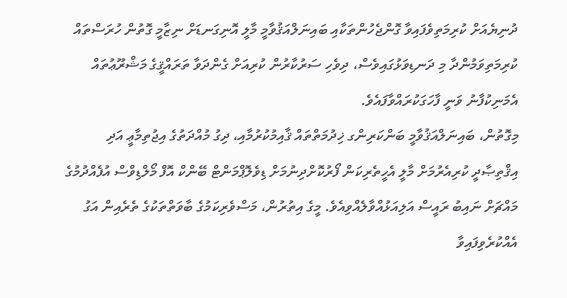ދުނިޔެއަށް ކުރިމަތިވެފައިވާ ގޮންޖެހުންތަކާއި ބައިނަލްއަޤުވާމީ މާލީ އޮނިގަނޑަށް ނިޒާމީ ގޮތުން ހުރަސްތައް ކުރިމަތިވަމުންދާ މި ދަނޑިވަޅުގައިވެސް، ދިވެހި ސަރުކާރުން ކުރިއަށް ގެންދަވާ ތަރައްޤީގެ މަޝްރޫޢުތައް އެމަނިކުފާނު ވަނީ ފާހަގަކުރައްވާފައެވެ.
މިގޮތުން، ބައިނަލްއަޤުވާމީ ބަންކަރިންގ ޚިދުމަތްތައް ޤާއިމުކުރުމާއި، ދިގު މުއްދަތުގެ އިޖުތިމާޢީ އަދި އިޤްތިޞާދީ ކުރިއެރުމަށް މާލީ އެހީތެރިކަން ފޯރުކޮށްދިނުމަށް ޑިވެލޮޕްމަންޓް ބޭންކް އޮފް މޯލްޑިވްސް އުފެއްދުމުގެ މައްޗަށް ނައިބު ރައީސް އަލިއަޅުއްވާލެއްވިއެވެ. މީގެ އިތުރުން، މަސްވެރިކަމުގެ ބާވަތްތަކުގެ ތެރެއިން އަގު އެއްކުރެވިފައިވާ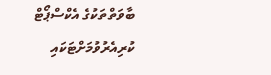ބާވަތްތަކުގެ އެކްސްޕޯޓް ކުރިއެރުވުމަށްޓަކައި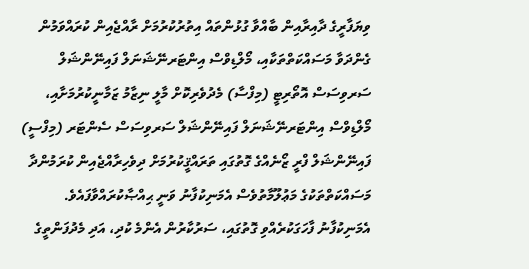ވިޔަފާރީގެ ދާއިރާއިން ބާއްވާ ގުޅުންތައް އިތުރުކުރުމަށް ރާއްޖެއިން ކުރައްވަމުން ގެންދަވާ މަސައްކަތްތަކާއި، މޯލްޑިވްސް އިންޓަރނޭޝަނަލް ފައިނޭންޝަލް ސަރވިސަސް އޮތޯރިޓީ (މިފްސާ) މެދުވެރިކޮށް މާލީ ނިޒާމު ޒަމާނީކުރުމަށާއި، މޯލްޑިވްސް އިންޓަރނޭޝަނަލް ފައިނޭންޝަލް ސަރވިސަސް ސެންޓަރ (މިފްސީ) ފައިނޭންޝަލް ފްރީ ޒޯނެއްގެ ގޮތުގައި ތަރައްޤީކުރުމަށް ދިވެހިރާއްޖެއިން ކުރަމުންދާ މަސައްކަތްތަކުގެ މަޢުލޫމާތުވެސް އެމަނިކުފާނު ވަނީ ޙިއްޞާކުރައްވާފައެވެ.
އެމަނިކުފާނު ފާހަގަކުރެއްވި ގޮތުގައި، ސަރުކާރުން އެންމެ ކުދި، އަދި މެދުފަންތީގެ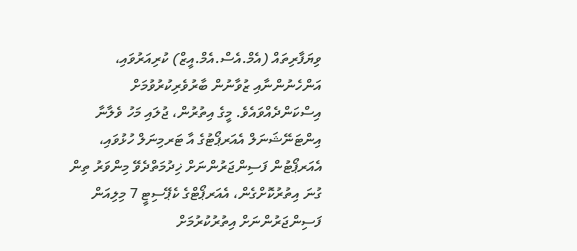ވިޔަފާރިތައް (އެމް.އެސް.އެމް.އީޒް) ކުރިއަރުވައި، އަންހެނުންނާއި ޒުވާނުން ބާރުވެރިކުރުވުމަށް އިސްކަންދެއްވައެވެ. މީގެ އިތުރުން، ޖުލައި މަހު ވެލާނާ އިންޓަނޭޝަނަލް އެއަރޕޯޓުގެ އާ ޓަރމިނަލް ހުޅުވައި، އެއަރޕޯޓުން ފަސިންޖަރުންނަށް ޚިދުމަތްދެވޭ މިންވަރު ތިން ގުނަ އިތުރުކޮށްގެން، އެއަރޕޯޓްގެ ކެޕޭސިޓީ 7 މިލިއަން ފަސިންޖަރުންނަށް އިތުރުކުރުމަށް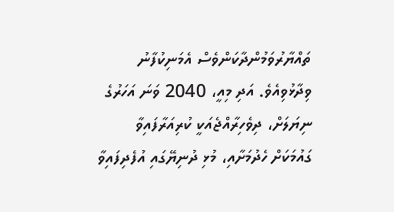ތައްޔާރުވަމުންދާކަންވެސް އެމަނިކުފާނު ވިދާޅުވިއެވެ. އަދި މިއީ، 2040 ވަނަ އަހަރުގެ ނިޔަލަށް، ދިވެހިރާއްޖެއަކީ ކުރިއަރާފައިވާ ގައުމަކަށް ހެދުމަށާއި، މުޅި ދުނިޔޭގައި އުފެދިފައިވާ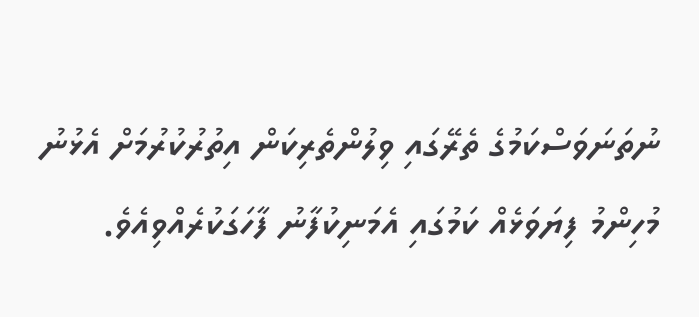ނުތަނަވަސްކަމުގެ ތެރޭގައި ވިލުންތެރިކަން އިތުރުކުރުމަށް އެޅުނު މުހިންމު ފިޔަވަޅެއް ކަމުގައި އެމަނިކުފާނު ފާހަގަކުރެއްވިއެވެ.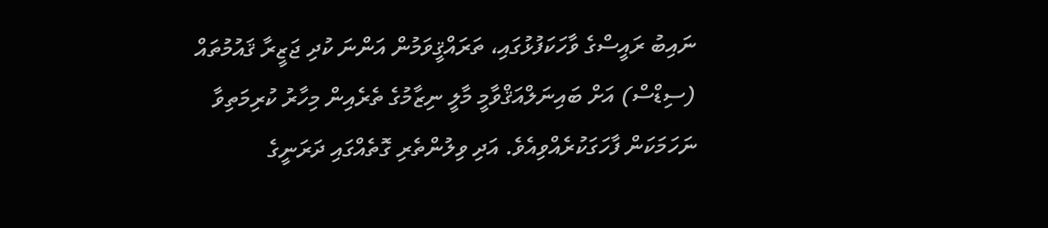ނައިބު ރައީސްގެ ވާހަކަފުޅުގައި، ތަރައްޤީވަމުން އަންނަ ކުދި ޖަޒީރާ ޤައުމުތައް (ސިޑްސް) އަށް ބައިނަލްއަޤްވާމީ މާލީ ނިޒާމުގެ ތެރެއިން މިހާރު ކުރިމަތިވާ ނަހަމަކަން ފާހަގަކުރެއްވިއެވެ. އަދި ވިލުންތެރި ގޮތެއްގައި ދަރަނީގެ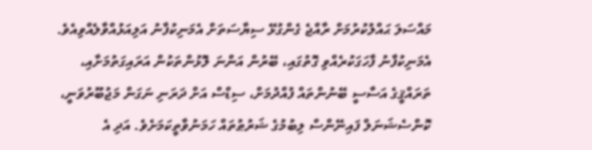މައްސަލަ ޙައްލުކުރުމަށް ރާއްޖެ ގެންގުޅޭ ސިޔާސަތަށް އެމަނިކުފާނު އަލިއަޅުއްވާލެއްވިއެވެ. އެމަނިކުފާނު ފާހަގަކުރެއްވި ގޮތުގައި، ބޭރުން އަންނަ ލޮޅުންތަކުން އަރައިގަތުމަށާއި، ތަރައްޤީގެ އަސާސީ ބޭނުންތައް ފުއްދުމަށް، ސިޑްސް އަށް ދަރަނި ނަގަން މަޖުބޫރުވަނީ، ކޮންސެޝަނަލް ފައިނޭންސް ލިބުމުގެ ޝަރުޠުތައް ހަމަނުވާތީކަމަށެވެ. އަދި އެ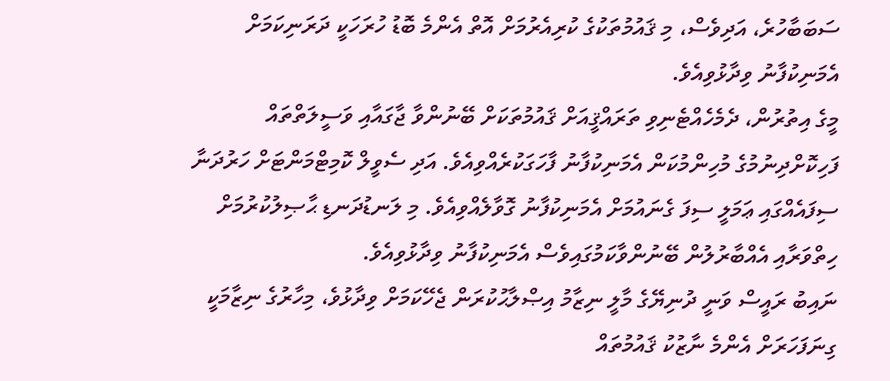ސަބަބާހުރެ، އަދިވެސް، މި ޤައުމުތަކުގެ ކުރިއެރުމަށް އޮތް އެންމެ ބޮޑު ހުރަހަކީ ދަރަނިކަމަށް އެމަނިކުފާނު ވިދާޅުވިއެވެ.
މީގެ އިތުރުން، ދެމެހެއްޓެނިވި ތަރައްޤީއަށް ޤައުމުތަކަށް ބޭނުންވާ ޖާގައާއި ވަސީލަތްތައް ފަހިކޮށްދިނުމުގެ މުހިންމުކަން އެމަނިކުފާނު ފާހަގަކުރެއްވިއެވެ. އަދި ސެވީލް ކޮމިޓްމަންޓަށް ހަރުދަނާ ސިފައެއްގައި ޢަމަލީ ސިފަ ގެނައުމަށް އެމަނިކުފާނު ގޮވާލެއްވިއެވެ. މި ލަނޑުދަނޑި ޙާޞިލުކުރުމަށް ހިތްވަރާއި އެއްބާރުލުން ބޭނުންވާކަމުގައިވެސް އެމަނިކުފާނު ވިދާޅުވިއެވެ.
ނައިބު ރައީސް ވަނީ ދުނިޔޭގެ މާލީ ނިޒާމު އިޞްލާޙުކުރަން ޖެހޭކަމަށް ވިދާޅުވެ، މިހާރުގެ ނިޒާމަކީ ގިނަފަހަރަށް އެންމެ ނާޒުކު ޤައުމުތައް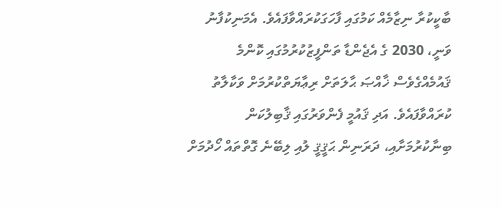ބާކީކުރާ ނިޒާމެއް ކަމުގައި ފާހަގަކުރައްވާފައެވެ. އެމަނިކުފާނު ވަނީ، 2030 ގެ އެޖެންޑާ ތަންފީޒުކުރުމުގައި ކޮންމެ ޤައުމެއްގެވެސް ޚާއްޞަ ޙާލަތަށް ރިޢާޔަތްކުރުމަށް ވަކާލާތު ކުރައްވާފައެވެ. އަދި ޤައުމީ ފެންވަރުގައި ޤާބިލުކަން ބިނާކުރުމަށާއި، ދަރަނިން ޙަޤީޤީ ލުއި ލިބޭނެ ގޮތްތައް ހޯދުމަށް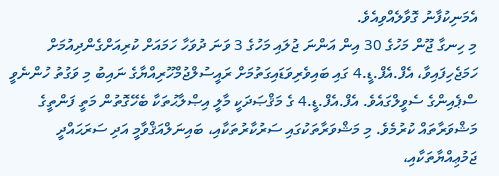އެމަނިކުފާނު ގޮވާލެއްވިއެވެ.
މި ހިނގާ ޖޫން މަހުގެ 30 އިން އަންނަ ޖުލައި މަހުގެ 3 ވަނަ ދުވަހާ ހަމައަށް ކުރިއަށްގެންދިއުމަށް ހަމަޖެހިފައިވާ، އެފް.އެފް.ޑީ.4 ގައި ބައިވެރިވަޑައިގަތުމަށް ރައީސުލްޖުމްހޫރިއްޔާގެ ނައިބު މި ވަގުތު ހުންނެވީ ސްޕެއިންގެ ސެވީލްގައެވެ. އެފް.އެފް.ޑީ.4 ގެ މަޤްޞަދަކީ މާލީ އިޞްލާޙުތަކާ ބެހޭގޮތުން މަތީ ފަންތީގެ މަޝްވަރާތައް ކުރުމެވެ. މި މަޝްވަރާތަކުގައި ސަރުކާރުތަކާއި، ބައިނަލްއަޤްވާމީ އަދި ސަރަޙައްދީ ޖަމުޢިއްޔާތަކާއި،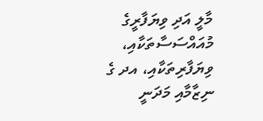މާލީ އަދި ވިޔަފާރީގެ މުއައްސަސާތަކާއި، ވިޔަފާރިތަކާއި، އދ ގެ ނިޒާމާއި މަދަނީ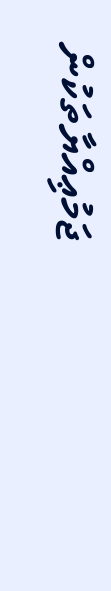ޖަމުޢިއްޔާތަކުން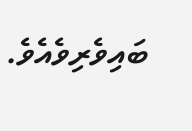ބައިވެރިވެއެވެ.